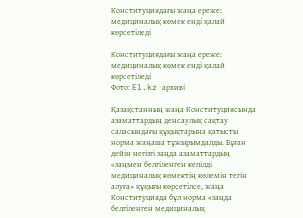Конституциядағы жаңа ереже: медициналық көмек енді қалай көрсетіледі

Конституциядағы жаңа ереже: медициналық көмек енді қалай көрсетіледі
Фото: El.kz архиві

Қазақстанның жаңа Конституциясында азаматтардың денсаулық сақтау саласындағы құқықтарына қатысты норма жаңаша тұжырымдалды. Бұған дейін негізгі заңда азаматтардың «заңмен белгіленген кепілді медициналық көмектің көлемін тегін алуға» құқығы көрсетілсе, жаңа Конституцияда бұл норма «заңда белгіленген медициналық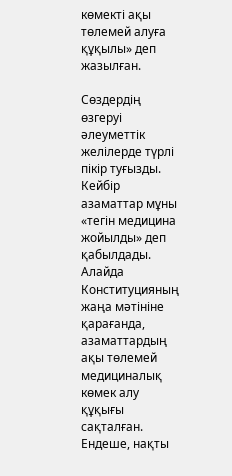көмекті ақы төлемей алуға құқылы» деп жазылған.

Сөздердің өзгеруі әлеуметтік желілерде түрлі пікір туғызды. Кейбір азаматтар мұны «тегін медицина жойылды» деп қабылдады. Алайда Конституцияның жаңа мәтініне қарағанда, азаматтардың ақы төлемей медициналық көмек алу құқығы сақталған. Ендеше, нақты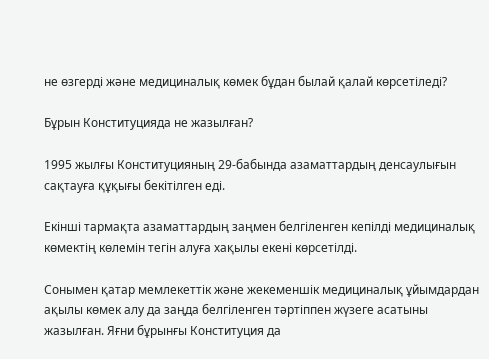не өзгерді және медициналық көмек бұдан былай қалай көрсетіледі?

Бұрын Конституцияда не жазылған?

1995 жылғы Конституцияның 29-бабында азаматтардың денсаулығын сақтауға құқығы бекітілген еді.

Екінші тармақта азаматтардың заңмен белгіленген кепілді медициналық көмектің көлемін тегін алуға хақылы екені көрсетілді.

Сонымен қатар мемлекеттік және жекеменшік медициналық ұйымдардан ақылы көмек алу да заңда белгіленген тәртіппен жүзеге асатыны жазылған. Яғни бұрынғы Конституция да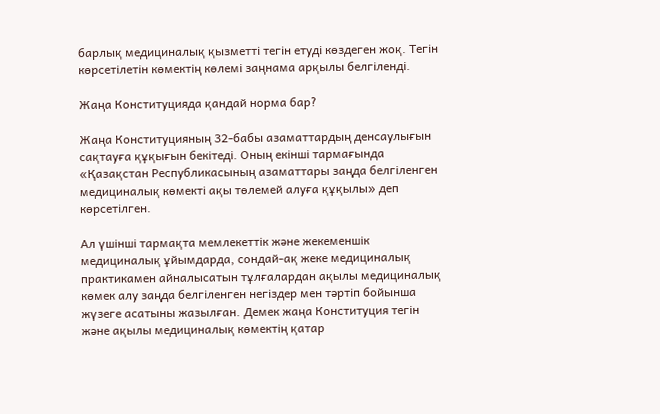барлық медициналық қызметті тегін етуді көздеген жоқ. Тегін көрсетілетін көмектің көлемі заңнама арқылы белгіленді.

Жаңа Конституцияда қандай норма бар?

Жаңа Конституцияның 32-бабы азаматтардың денсаулығын сақтауға құқығын бекітеді. Оның екінші тармағында «Қазақстан Республикасының азаматтары заңда белгіленген медициналық көмекті ақы төлемей алуға құқылы» деп көрсетілген.

Ал үшінші тармақта мемлекеттік және жекеменшік медициналық ұйымдарда, сондай-ақ жеке медициналық практикамен айналысатын тұлғалардан ақылы медициналық көмек алу заңда белгіленген негіздер мен тәртіп бойынша жүзеге асатыны жазылған. Демек жаңа Конституция тегін және ақылы медициналық көмектің қатар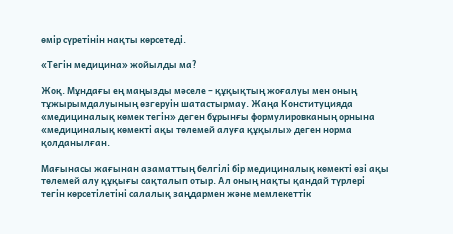өмір сүретінін нақты көрсетеді.

«Тегін медицина» жойылды ма?

Жоқ. Мұндағы ең маңызды мәселе – құқықтың жоғалуы мен оның тұжырымдалуының өзгеруін шатастырмау. Жаңа Конституцияда «медициналық көмек тегін» деген бұрынғы формулировканың орнына «медициналық көмекті ақы төлемей алуға құқылы» деген норма қолданылған.

Мағынасы жағынан азаматтың белгілі бір медициналық көмекті өзі ақы төлемей алу құқығы сақталып отыр. Ал оның нақты қандай түрлері тегін көрсетілетіні салалық заңдармен және мемлекеттік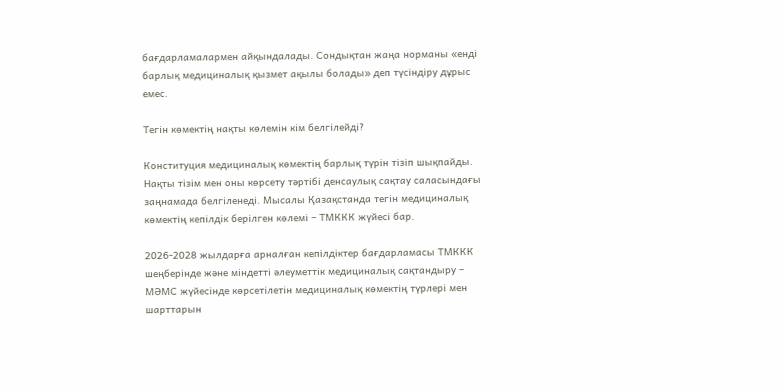бағдарламалармен айқындалады. Сондықтан жаңа норманы «енді барлық медициналық қызмет ақылы болады» деп түсіндіру дұрыс емес.

Тегін көмектің нақты көлемін кім белгілейді?

Конституция медициналық көмектің барлық түрін тізіп шықпайды. Нақты тізім мен оны көрсету тәртібі денсаулық сақтау саласындағы заңнамада белгіленеді. Мысалы Қазақстанда тегін медициналық көмектің кепілдік берілген көлемі – ТМККК жүйесі бар.

2026-2028 жылдарға арналған кепілдіктер бағдарламасы ТМККК шеңберінде және міндетті әлеуметтік медициналық сақтандыру – МӘМС жүйесінде көрсетілетін медициналық көмектің түрлері мен шарттарын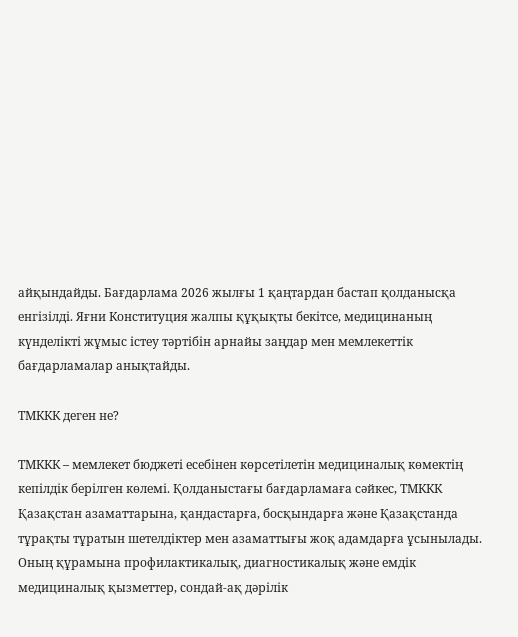айқындайды. Бағдарлама 2026 жылғы 1 қаңтардан бастап қолданысқа енгізілді. Яғни Конституция жалпы құқықты бекітсе, медицинаның күнделікті жұмыс істеу тәртібін арнайы заңдар мен мемлекеттік бағдарламалар анықтайды.

ТМККК деген не?

ТМККК – мемлекет бюджеті есебінен көрсетілетін медициналық көмектің кепілдік берілген көлемі. Қолданыстағы бағдарламаға сәйкес, ТМККК Қазақстан азаматтарына, қандастарға, босқындарға және Қазақстанда тұрақты тұратын шетелдіктер мен азаматтығы жоқ адамдарға ұсынылады. Оның құрамына профилактикалық, диагностикалық және емдік медициналық қызметтер, сондай-ақ дәрілік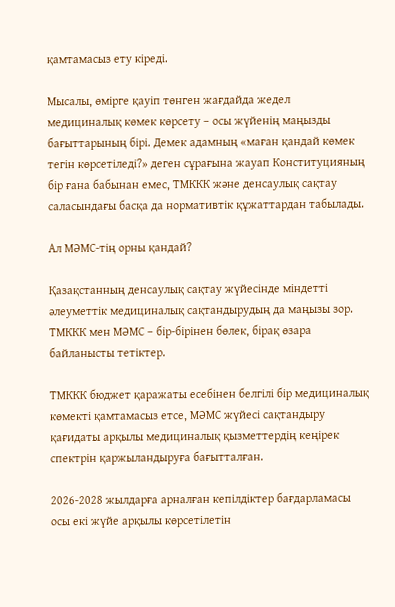қамтамасыз ету кіреді.

Мысалы, өмірге қауіп төнген жағдайда жедел медициналық көмек көрсету – осы жүйенің маңызды бағыттарының бірі. Демек адамның «маған қандай көмек тегін көрсетіледі?» деген сұрағына жауап Конституцияның бір ғана бабынан емес, ТМККК және денсаулық сақтау саласындағы басқа да нормативтік құжаттардан табылады.

Ал МӘМС-тің орны қандай?

Қазақстанның денсаулық сақтау жүйесінде міндетті әлеуметтік медициналық сақтандырудың да маңызы зор. ТМККК мен МӘМС – бір-бірінен бөлек, бірақ өзара байланысты тетіктер.

ТМККК бюджет қаражаты есебінен белгілі бір медициналық көмекті қамтамасыз етсе, МӘМС жүйесі сақтандыру қағидаты арқылы медициналық қызметтердің кеңірек спектрін қаржыландыруға бағытталған.

2026-2028 жылдарға арналған кепілдіктер бағдарламасы осы екі жүйе арқылы көрсетілетін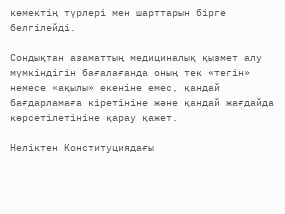көмектің түрлері мен шарттарын бірге белгілейді.

Сондықтан азаматтың медициналық қызмет алу мүмкіндігін бағалағанда оның тек «тегін» немесе «ақылы» екеніне емес, қандай бағдарламаға кіретініне және қандай жағдайда көрсетілетініне қарау қажет.

Неліктен Конституциядағы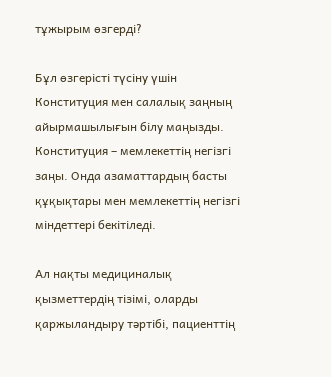тұжырым өзгерді?

Бұл өзгерісті түсіну үшін Конституция мен салалық заңның айырмашылығын білу маңызды. Конституция – мемлекеттің негізгі заңы. Онда азаматтардың басты құқықтары мен мемлекеттің негізгі міндеттері бекітіледі.

Ал нақты медициналық қызметтердің тізімі, оларды қаржыландыру тәртібі, пациенттің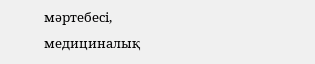мәртебесі, медициналық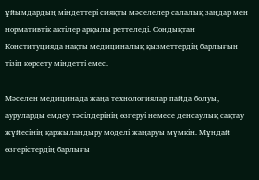ұйымдардың міндеттері сияқты мәселелер салалық заңдар мен нормативтік актілер арқылы реттеледі. Сондықтан Конституцияда нақты медициналық қызметтердің барлығын тізіп көрсету міндетті емес.

Мәселен медицинада жаңа технологиялар пайда болуы, ауруларды емдеу тәсілдерінің өзгеруі немесе денсаулық сақтау жүйесінің қаржыландыру моделі жаңаруы мүмкін. Мұндай өзгерістердің барлығы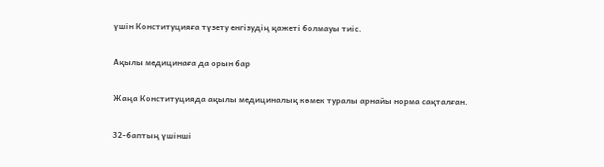үшін Конституцияға түзету енгізудің қажеті болмауы тиіс.

Ақылы медицинаға да орын бар

Жаңа Конституцияда ақылы медициналық көмек туралы арнайы норма сақталған.

32-баптың үшінші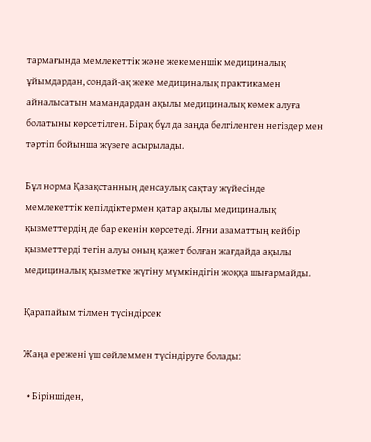тармағында мемлекеттік және жекеменшік медициналық ұйымдардан, сондай-ақ жеке медициналық практикамен айналысатын мамандардан ақылы медициналық көмек алуға болатыны көрсетілген. Бірақ бұл да заңда белгіленген негіздер мен тәртіп бойынша жүзеге асырылады.

Бұл норма Қазақстанның денсаулық сақтау жүйесінде мемлекеттік кепілдіктермен қатар ақылы медициналық қызметтердің де бар екенін көрсетеді. Яғни азаматтың кейбір қызметтерді тегін алуы оның қажет болған жағдайда ақылы медициналық қызметке жүгіну мүмкіндігін жоққа шығармайды.

Қарапайым тілмен түсіндірсек

Жаңа ережені үш сөйлеммен түсіндіруге болады:

  • Біріншіден,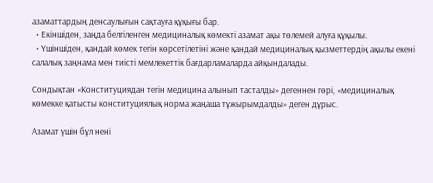азаматтардың денсаулығын сақтауға құқығы бар.
  • Екіншіден, заңда белгіленген медициналық көмекті азамат ақы төлемей алуға құқылы.
  • Үшіншіден, қандай көмек тегін көрсетілетіні және қандай медициналық қызметтердің ақылы екені салалық заңнама мен тиісті мемлекеттік бағдарламаларда айқындалады.

Сондықтан «Конституциядан тегін медицина алынып тасталды» дегеннен гөрі, «медициналық көмекке қатысты конституциялық норма жаңаша тұжырымдалды» деген дұрыс.

Азамат үшін бұл нені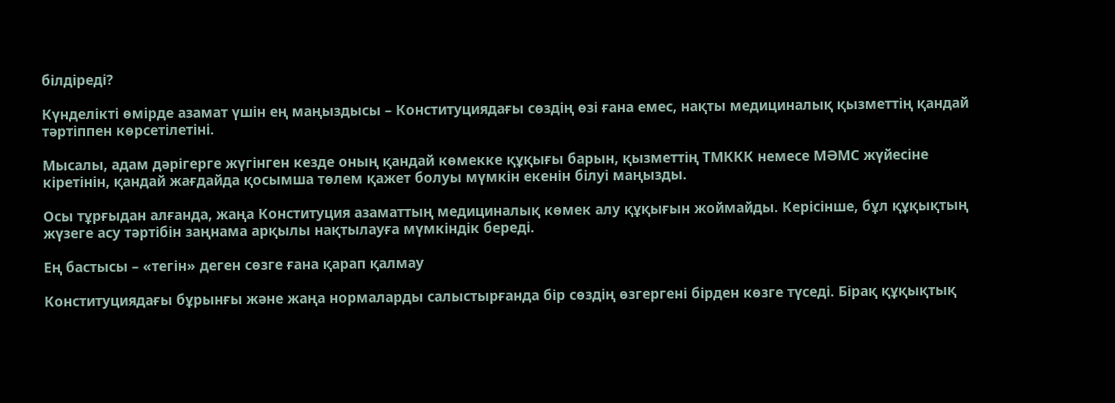білдіреді?

Күнделікті өмірде азамат үшін ең маңыздысы – Конституциядағы сөздің өзі ғана емес, нақты медициналық қызметтің қандай тәртіппен көрсетілетіні.

Мысалы, адам дәрігерге жүгінген кезде оның қандай көмекке құқығы барын, қызметтің ТМККК немесе МӘМС жүйесіне кіретінін, қандай жағдайда қосымша төлем қажет болуы мүмкін екенін білуі маңызды.

Осы тұрғыдан алғанда, жаңа Конституция азаматтың медициналық көмек алу құқығын жоймайды. Керісінше, бұл құқықтың жүзеге асу тәртібін заңнама арқылы нақтылауға мүмкіндік береді.

Ең бастысы – «тегін» деген сөзге ғана қарап қалмау

Конституциядағы бұрынғы және жаңа нормаларды салыстырғанда бір сөздің өзгергені бірден көзге түседі. Бірақ құқықтық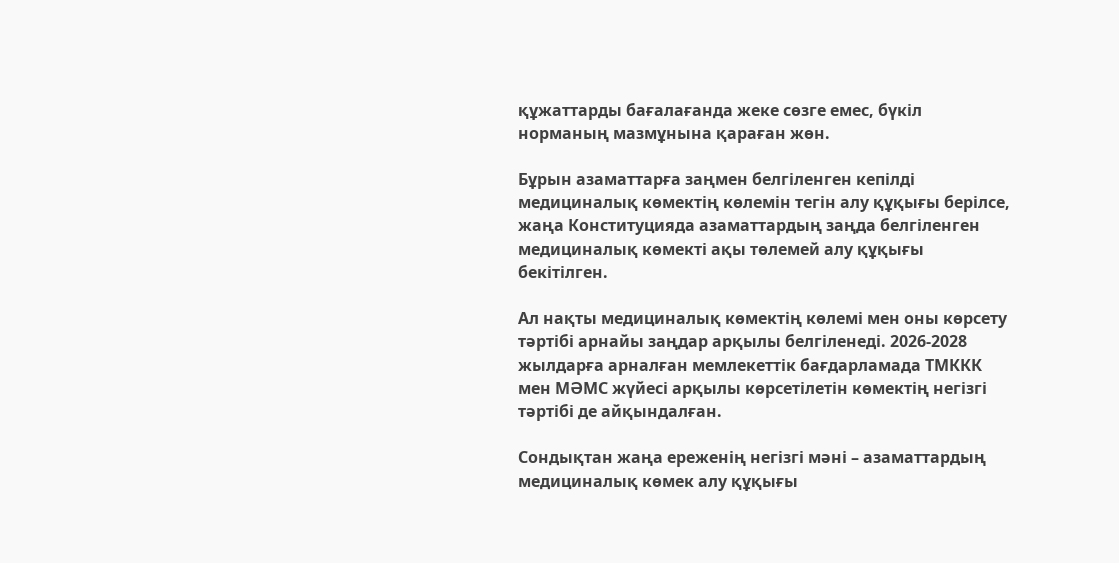құжаттарды бағалағанда жеке сөзге емес, бүкіл норманың мазмұнына қараған жөн.

Бұрын азаматтарға заңмен белгіленген кепілді медициналық көмектің көлемін тегін алу құқығы берілсе, жаңа Конституцияда азаматтардың заңда белгіленген медициналық көмекті ақы төлемей алу құқығы бекітілген.

Ал нақты медициналық көмектің көлемі мен оны көрсету тәртібі арнайы заңдар арқылы белгіленеді. 2026-2028 жылдарға арналған мемлекеттік бағдарламада ТМККК мен МӘМС жүйесі арқылы көрсетілетін көмектің негізгі тәртібі де айқындалған.

Сондықтан жаңа ереженің негізгі мәні – азаматтардың медициналық көмек алу құқығы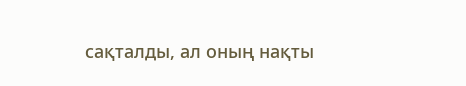сақталды, ал оның нақты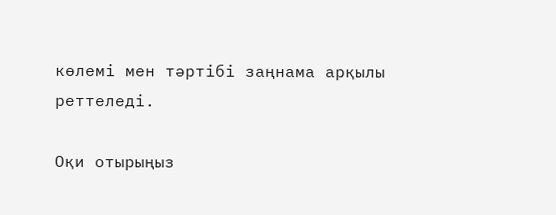көлемі мен тәртібі заңнама арқылы реттеледі.

Оқи отырыңыз